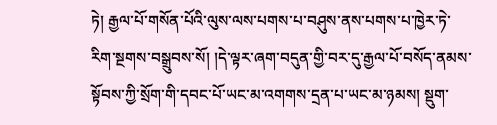ཏེ། རྒྱལ་པོ་གསོན་པོའི་ལུས་ལས་པགས་པ་བཤུས་ནས་པགས་པ་ཁྱེར་ཏེ་རིག་སྔགས་བསྒྲུབས་སོ། །དེ་ལྟར་ཞག་བདུན་གྱི་བར་དུ་རྒྱལ་པོ་བསོད་ནམས་སྟོབས་ཀྱི་སྲོག་གི་དབང་པོ་ཡང་མ་འགགས་དྲན་པ་ཡང་མ་ཉམས། སྡུག་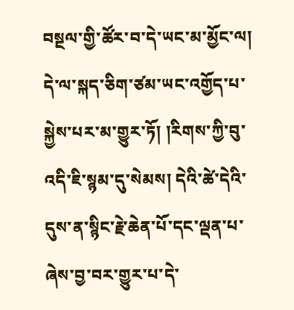བསྔལ་གྱི་ཚོར་བ་དེ་ཡང་མ་མྱོང་ལ། དེ་ལ་སྐད་ཅིག་ཙམ་ཡང་འགྱོད་པ་སྐྱེས་པར་མ་གྱུར་ཏོ། །རིགས་ཀྱི་བུ་འདི་ཇི་སྙམ་དུ་སེམས། དེའི་ཚེ་དེའི་དུས་ན་སྙིང་རྗེ་ཆེན་པོ་དང་ལྡན་པ་ཞེས་བྱ་བར་གྱུར་པ་དེ་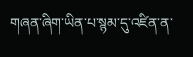གཞན་ཞིག་ཡིན་པ་སྙམ་དུ་འཛིན་ན་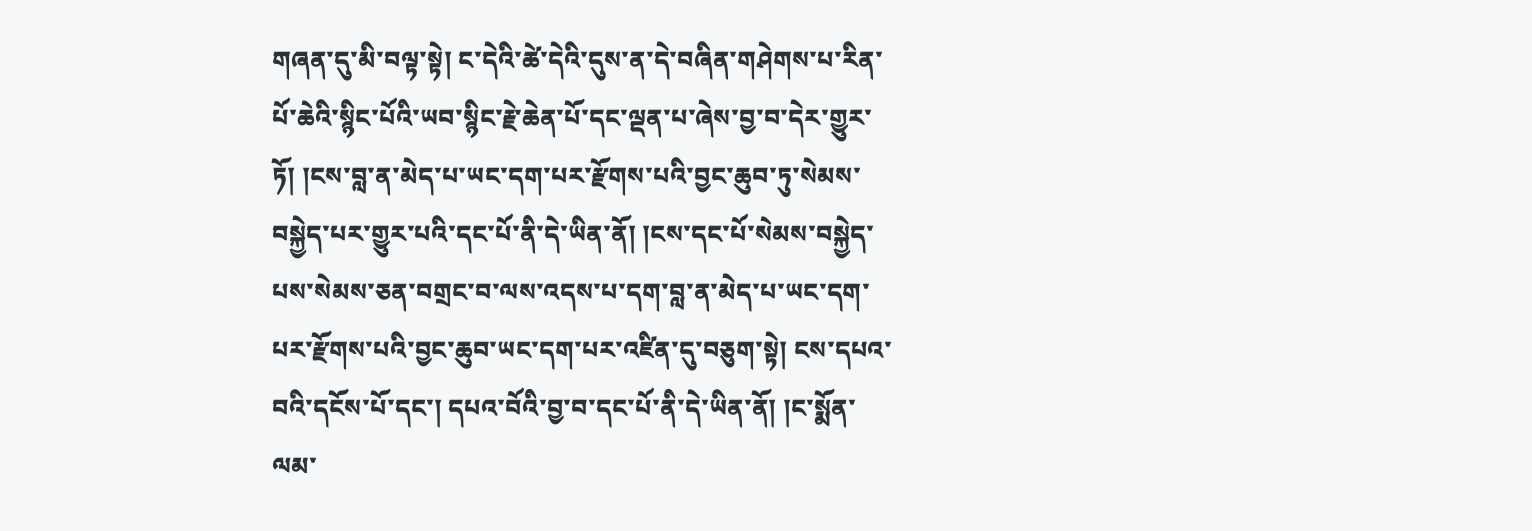གཞན་དུ་མི་བལྟ་སྟེ། ང་དེའི་ཚེ་དེའི་དུས་ན་དེ་བཞིན་གཤེགས་པ་རིན་པོ་ཆེའི་སྙིང་པོའི་ཡབ་སྙིང་རྗེ་ཆེན་པོ་དང་ལྡན་པ་ཞེས་བྱ་བ་དེར་གྱུར་ཏོ། །ངས་བླ་ན་མེད་པ་ཡང་དག་པར་རྫོགས་པའི་བྱང་ཆུབ་ཏུ་སེམས་བསྐྱེད་པར་གྱུར་པའི་དང་པོ་ནི་དེ་ཡིན་ནོ། །ངས་དང་པོ་སེམས་བསྐྱེད་པས་སེམས་ཅན་བགྲང་བ་ལས་འདས་པ་དག་བླ་ན་མེད་པ་ཡང་དག་པར་རྫོགས་པའི་བྱང་ཆུབ་ཡང་དག་པར་འཛིན་དུ་བཅུག་སྟེ། ངས་དཔའ་བའི་དངོས་པོ་དང་། དཔའ་བོའི་བྱ་བ་དང་པོ་ནི་དེ་ཡིན་ནོ། །ང་སྨོན་ལམ་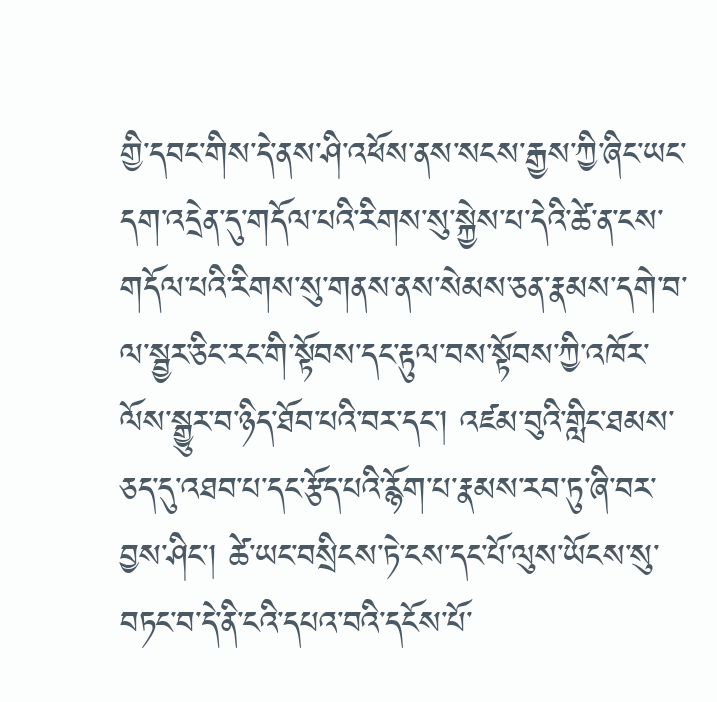གྱི་དབང་གིས་དེ་ནས་ཤི་འཕོས་ནས་སངས་རྒྱས་ཀྱི་ཞིང་ཡང་དག་འདྲེན་དུ་གདོལ་པའི་རིགས་སུ་སྐྱེས་པ་དེའི་ཚེ་ན་ངས་གདོལ་པའི་རིགས་སུ་གནས་ནས་སེམས་ཅན་རྣམས་དགེ་བ་ལ་སྦྱར་ཅིང་རང་གི་སྟོབས་དང་རྟུལ་བས་སྟོབས་ཀྱི་འཁོར་ལོས་སྒྱུར་བ་ཉིད་ཐོབ་པའི་བར་དང་། འཛམ་བུའི་གླིང་ཐམས་ཅད་དུ་འཐབ་པ་དང་རྩོད་པའི་རྙོག་པ་རྣམས་རབ་ཏུ་ཞི་བར་བྱས་ཤིང་། ཚེ་ཡང་བསྲིངས་ཏེ་ངས་དང་པོ་ལུས་ཡོངས་སུ་བཏང་བ་དེ་ནི་ངའི་དཔའ་བའི་དངོས་པོ་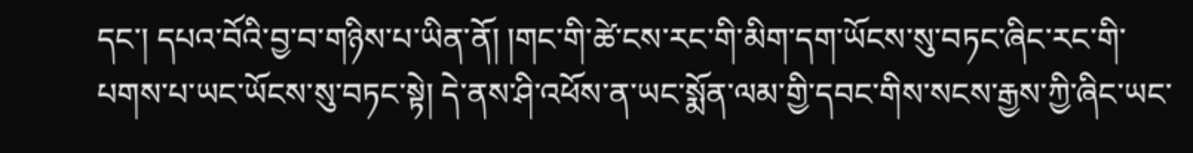དང་། དཔའ་བོའི་བྱ་བ་གཉིས་པ་ཡིན་ནོ། །གང་གི་ཚེ་ངས་རང་གི་མིག་དག་ཡོངས་སུ་བཏང་ཞིང་རང་གི་པགས་པ་ཡང་ཡོངས་སུ་བཏང་སྟེ། དེ་ནས་ཤི་འཕོས་ན་ཡང་སྨོན་ལམ་གྱི་དབང་གིས་སངས་རྒྱས་ཀྱི་ཞིང་ཡང་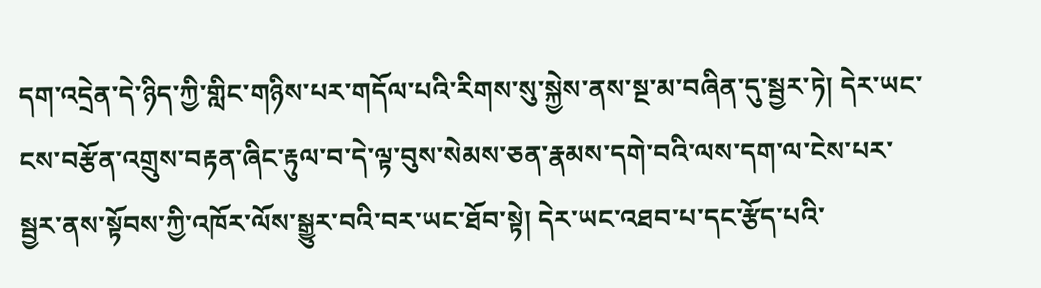དག་འདྲེན་དེ་ཉིད་ཀྱི་གླིང་གཉིས་པར་གདོལ་པའི་རིགས་སུ་སྐྱེས་ནས་སྔ་མ་བཞིན་དུ་སྦྱར་ཏེ། དེར་ཡང་ངས་བརྩོན་འགྲུས་བརྟན་ཞིང་རྟུལ་བ་དེ་ལྟ་བུས་སེམས་ཅན་རྣམས་དགེ་བའི་ལས་དག་ལ་ངེས་པར་སྦྱར་ནས་སྟོབས་ཀྱི་འཁོར་ལོས་སྒྱུར་བའི་བར་ཡང་ཐོབ་སྟེ། དེར་ཡང་འཐབ་པ་དང་རྩོད་པའི་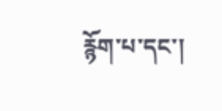རྙོག་པ་དང་།